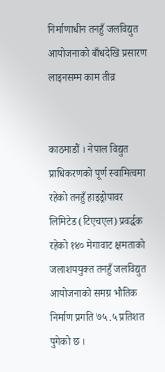निर्माणाधीन तनहुँ जलविद्युत आयोजनाको बाँधदेखि प्रसारण लाइनसम्म काम तीव्र


काठमाडौं । नेपाल विद्युत प्राधिकरणको पूर्ण स्वामित्वमा रहेको तनहुँ हाइड्रोपावर लिमिटेड (टिएचएल) प्रवर्द्धक रहेको १४० मेगावाट क्षमताको जलाशययुक्त तनहुँ जलविद्युत आयोजनाको समग्र भौतिक निर्माण प्रगति ७५.५ प्रतिशत पुगेको छ ।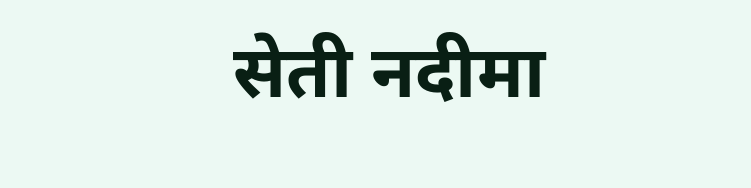सेती नदीमा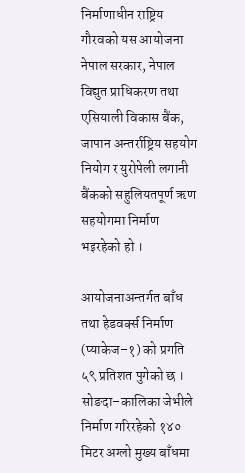निर्माणाधीन राष्ट्रिय गौरवको यस आयोजना नेपाल सरकार, नेपाल विद्युत प्राधिकरण तथा एसियाली विकास बैंक, जापान अन्तर्राष्ट्रिय सहयोग नियोग र युरोपेली लगानी बैंकको सहुलियतपूर्ण ऋण सहयोगमा निर्माण भइरहेको हो ।

आयोजनाअन्तर्गत बाँध तथा हेडवर्क्स निर्माण (प्याकेज–१) को प्रगति ५९ प्रतिशत पुगेको छ । सोङदा–कालिका जेभीले निर्माण गरिरहेको १४० मिटर अग्लो मुख्य बाँधमा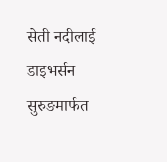सेती नदीलाई डाइभर्सन सुरुङमार्फत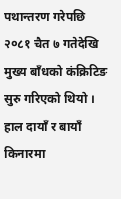पथान्तरण गरेपछि २०८१ चैत ७ गतेदेखि मुख्य बाँधको कंक्रिटिङ सुरु गरिएको थियो । हाल दायाँ र बायाँ किनारमा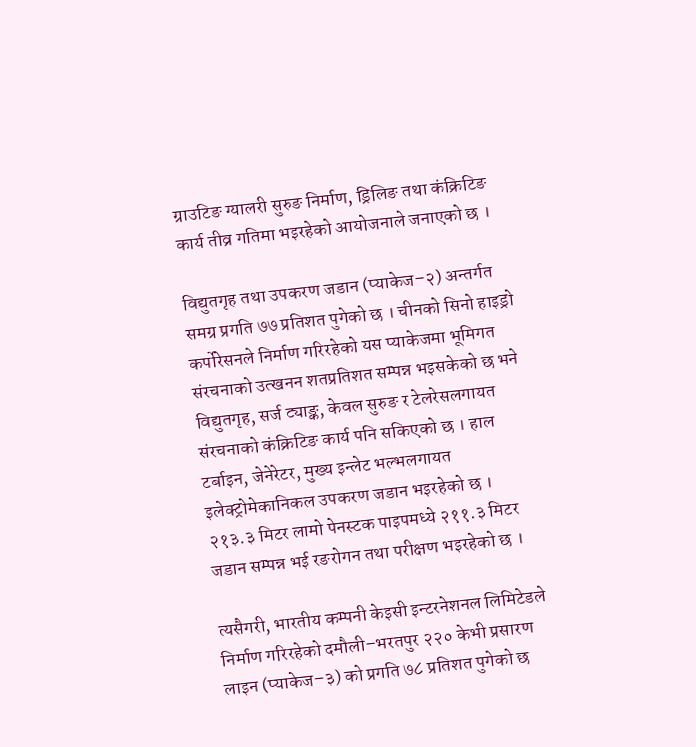ग्राउटिङ ग्यालरी सुरुङ निर्माण, ड्रिलिङ तथा कंक्रिटिङ कार्य तीव्र गतिमा भइरहेको आयोजनाले जनाएको छ ।

विद्युतगृह तथा उपकरण जडान (प्याकेज–२) अन्तर्गत समग्र प्रगति ७७ प्रतिशत पुगेको छ । चीनको सिनो हाइड्रो कर्पोरेसनले निर्माण गरिरहेको यस प्याकेजमा भूमिगत संरचनाको उत्खनन शतप्रतिशत सम्पन्न भइसकेको छ भने विद्युतगृह, सर्ज ट्याङ्क, केवल सुरुङ र टेलरेसलगायत संरचनाको कंक्रिटिङ कार्य पनि सकिएको छ । हाल टर्बाइन, जेनेरेटर, मुख्य इन्लेट भल्भलगायत इलेक्ट्रोमेकानिकल उपकरण जडान भइरहेको छ । २१३.३ मिटर लामो पेनस्टक पाइपमध्ये २११.३ मिटर जडान सम्पन्न भई रङरोगन तथा परीक्षण भइरहेको छ ।

त्यसैगरी, भारतीय कम्पनी केइसी इन्टरनेशनल लिमिटेडले निर्माण गरिरहेको दमौली–भरतपुर २२० केभी प्रसारण लाइन (प्याकेज–३) को प्रगति ७८ प्रतिशत पुगेको छ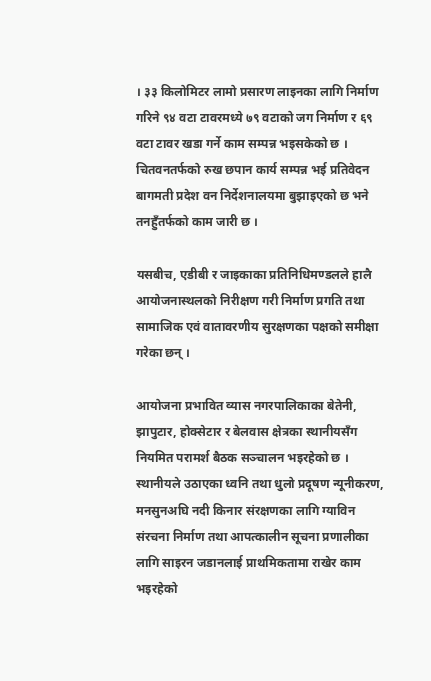। ३३ किलोमिटर लामो प्रसारण लाइनका लागि निर्माण गरिने ९४ वटा टावरमध्ये ७९ वटाको जग निर्माण र ६९ वटा टावर खडा गर्ने काम सम्पन्न भइसकेको छ । चितवनतर्फको रुख छपान कार्य सम्पन्न भई प्रतिवेदन बागमती प्रदेश वन निर्देशनालयमा बुझाइएको छ भने तनहुँतर्फको काम जारी छ ।

यसबीच, एडीबी र जाइकाका प्रतिनिधिमण्डलले हालै आयोजनास्थलको निरीक्षण गरी निर्माण प्रगति तथा सामाजिक एवं वातावरणीय सुरक्षणका पक्षको समीक्षा गरेका छन् ।

आयोजना प्रभावित व्यास नगरपालिकाका बेतेनी, झापुटार, होक्सेटार र बेलवास क्षेत्रका स्थानीयसँग नियमित परामर्श बैठक सञ्चालन भइरहेको छ । स्थानीयले उठाएका ध्वनि तथा धुलो प्रदूषण न्यूनीकरण, मनसुनअघि नदी किनार संरक्षणका लागि ग्याविन संरचना निर्माण तथा आपत्कालीन सूचना प्रणालीका लागि साइरन जडानलाई प्राथमिकतामा राखेर काम भइरहेको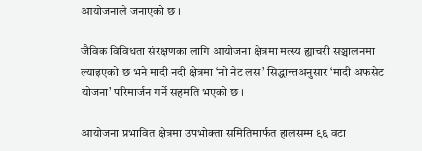आयोजनाले जनाएको छ ।

जैविक विविधता संरक्षणका लागि आयोजना क्षेत्रमा मत्स्य ह्याचरी सञ्चालनमा ल्याइएको छ भने मादी नदी क्षेत्रमा ‘नो नेट लस’ सिद्धान्तअनुसार ‘मादी अफसेट योजना’ परिमार्जन गर्ने सहमति भएको छ ।

आयोजना प्रभावित क्षेत्रमा उपभोक्ता समितिमार्फत हालसम्म ९६ वटा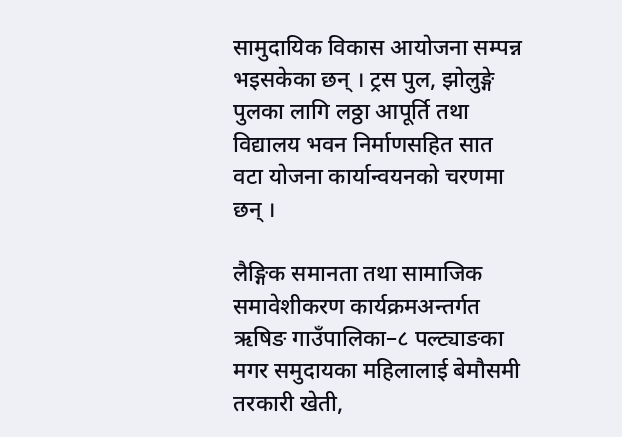सामुदायिक विकास आयोजना सम्पन्न भइसकेका छन् । ट्रस पुल, झोलुङ्गे पुलका लागि लठ्ठा आपूर्ति तथा विद्यालय भवन निर्माणसहित सात वटा योजना कार्यान्वयनको चरणमा छन् ।

लैङ्गिक समानता तथा सामाजिक समावेशीकरण कार्यक्रमअन्तर्गत ऋषिङ गाउँपालिका–८ पल्ट्याङका मगर समुदायका महिलालाई बेमौसमी तरकारी खेती,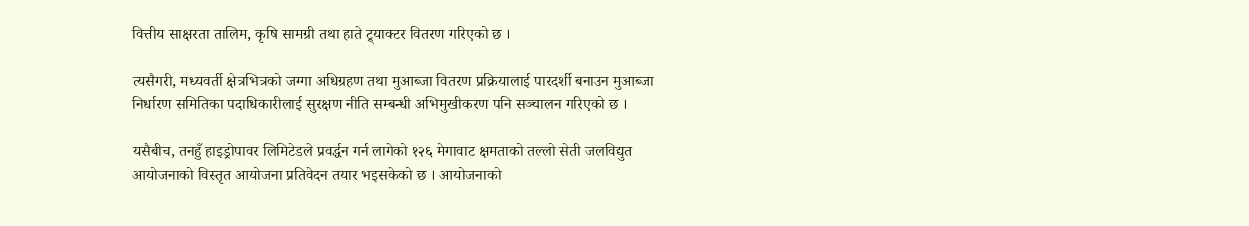वित्तीय साक्षरता तालिम, कृषि सामग्री तथा हाते ट्र्याक्टर वितरण गरिएको छ ।

त्यसैगरी, मध्यवर्ती क्षेत्रभित्रको जग्गा अधिग्रहण तथा मुआब्जा वितरण प्रक्रियालाई पारदर्शी बनाउन मुआब्जा निर्धारण समितिका पदाधिकारीलाई सुरक्षण नीति सम्बन्धी अभिमुखीकरण पनि सञ्चालन गरिएको छ ।

यसैबीच, तनहुँ हाइड्रोपावर लिमिटेडले प्रवर्द्धन गर्न लागेको १२६ मेगावाट क्षमताको तल्लो सेती जलविद्युत आयोजनाको विस्तृत आयोजना प्रतिवेदन तयार भइसकेको छ । आयोजनाको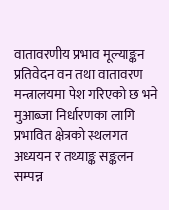वातावरणीय प्रभाव मूल्याङ्कन प्रतिवेदन वन तथा वातावरण मन्त्रालयमा पेश गरिएको छ भने मुआब्जा निर्धारणका लागि प्रभावित क्षेत्रको स्थलगत अध्ययन र तथ्याङ्क सङ्कलन सम्पन्न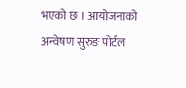भएको छ । आयोजनाको अन्वेषण सुरुङ पोर्टल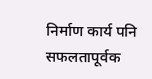निर्माण कार्य पनि सफलतापूर्वक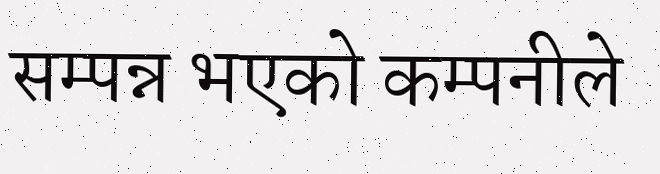सम्पन्न भएको कम्पनीले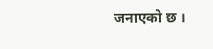जनाएको छ ।